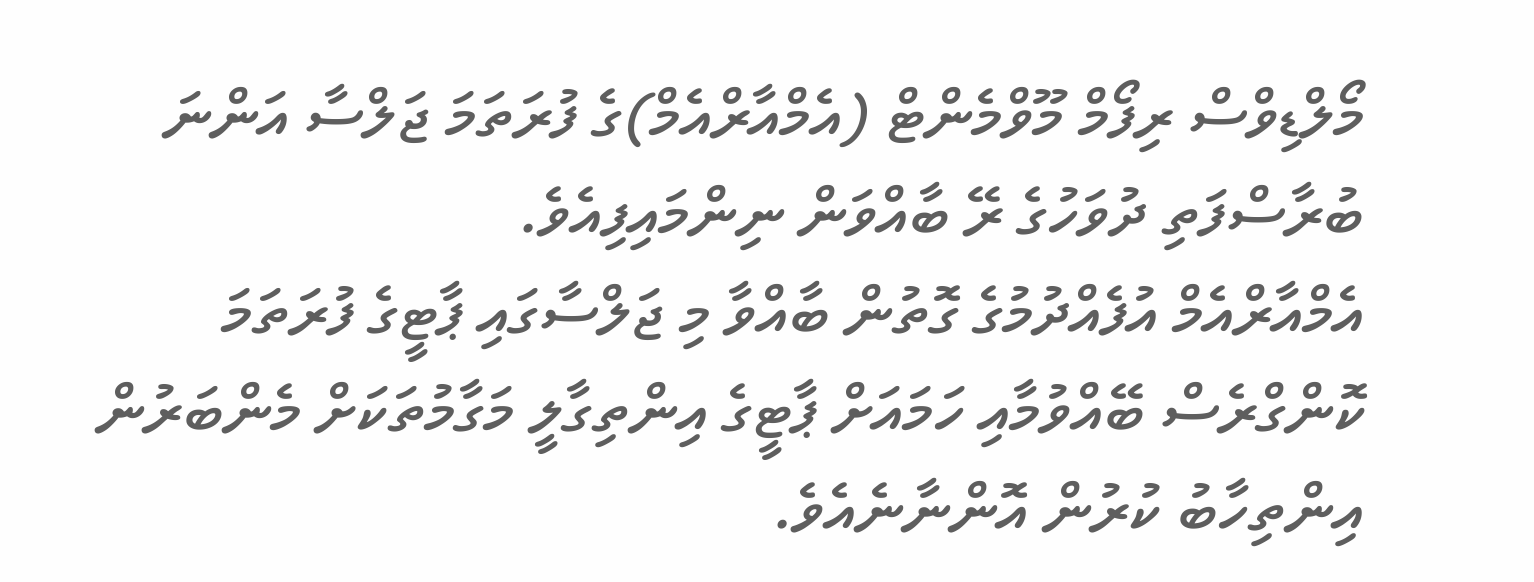މޯލްޑިވްސް ރިފޯމް މޫވްމެންޓް (އެމްއާރްއެމް)ގެ ފުރަތަމަ ޖަލްސާ އަންނަ ބުރާސްފަތި ދުވަހުގެ ރޭ ބާއްވަން ނިންމައިފިއެވެ.
އެމްއާރްއެމް އުފެއްދުމުގެ ގޮތުން ބާއްވާ މި ޖަލްސާގައި ޕާޓީގެ ފުރަތަމަ ކޮންގްރެސް ބޭއްވުމާއި ހަމައަށް ޕާޓީގެ އިންތިގާލީ މަގާމުތަކަށް މެންބަރުން އިންތިހާބު ކުރުން އޮންނާނެއެވެ.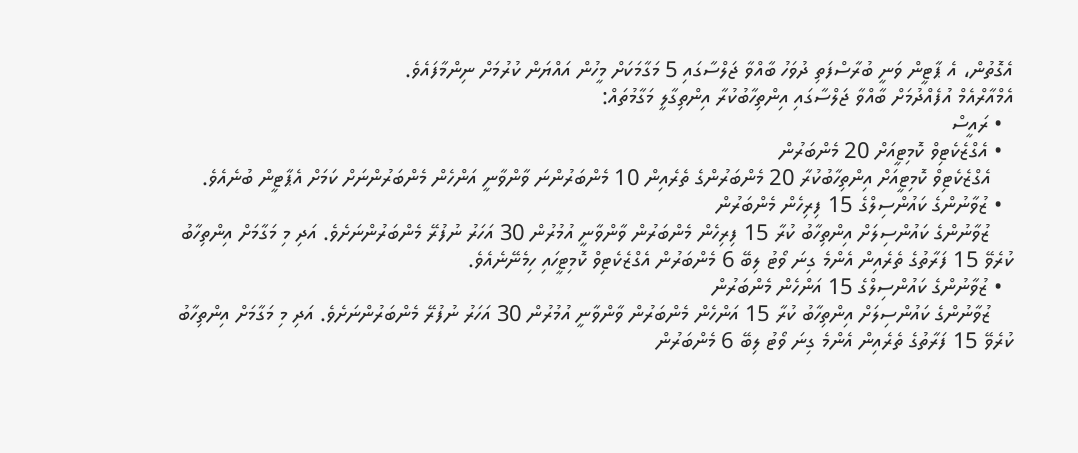އެގޮތުން، އެ ޕާޓީން ވަނީ ބުރާސްފަތި ދުވަހު ބާއްވާ ޖަލްސާގައި 5 މަގާމަކަށް މީހުން އައްޔަން ކުރުމަށް ނިންމާފައެވެ.
އެމްއާރްއެމް އުފެއްދުމަށް ބާއްވާ ޖަލްސާގައި އިންތިހާބުކުރާ އިންތިގާލީ މަގާމުތައް:
  • ރައީސް
  • އެގްޒެކެޓިވް ކޮމިޓީއަށް 20 މެންބަރުން
    އެގްޒެކެޓިވް ކޮމިޓީއަށް އިންތިހާބުކުރާ 20 މެންބަރުންގެ ތެރެއިން 10 މެންބަރުންނަ ވާންވާނީ އަންހެން މެންބަރުންނަށް ކަމަށް އެޕާޓީން ބުނެއެވެ.
  • ޒުވާނުންގެ ކައުންސިލްގެ 15 ފިރިހެން މެންބަރުން
    ޒުވާނުންގެ ކައުންސިލަށް އިންތިހާބު ކުރާ 15 ފިރިހެން މެންބަރުން ވާންވާނީ އުމުރުން 30 އަހަރު ނުފުރޭ މެންބަރުންނަށެވެ. އަދި މި މަގާމަށް އިންތިހާބު ކުރެވޭ 15 ފަރާތުގެ ތެރެއިން އެންމެ ގިނަ ވޯޓު ލިބޭ 6 މެންބަރުން އެގްޒެކެޓިވް ކޮމިޓީހައި ހިމެނޭނެއެވެ.
  • ޒުވާނުންގެ ކައުންސިލްގެ 15 އަންހެން މެންބަރުން
    ޒުވާނުންގެ ކައުންސިލަށް އިންތިހާބު ކުރާ 15 އަންހެން މެންބަރުން ވާންވާނީ އުމުރުން 30 އަހަރު ނުފުރޭ މެންބަރުންނަށެވެ. އަދި މި މަގާމަށް އިންތިހާބު ކުރެވޭ 15 ފަރާތުގެ ތެރެއިން އެންމެ ގިނަ ވޯޓު ލިބޭ 6 މެންބަރުން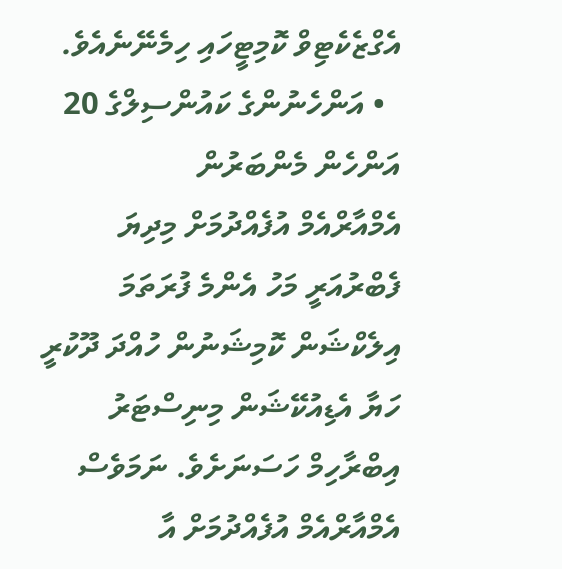އެގްޒެކެޓިވް ކޮމިޓީހައި ހިމެނޭނެއެވެ.
  • އަންހެނުންގެ ކައުންސިލްގެ 20 އަންހެން މެންބަރުން
އެމްއާރްއެމް އުފެއްދުމަށް މިދިޔަ ފެބްރުއަރީ މަހު އެންމެ ފުރަތަމަ އިލެކްޝަން ކޮމިޝަނުން ހުއްދަ ދޫކުރީ ހަޔާ އެޑިއުކޭޝަން މިނިސްޓަރު އިބްރާހިމް ހަސަނަށެވެ. ނަމަވެސް އެމްއާރްއެމް އުފެއްދުމަށް އާ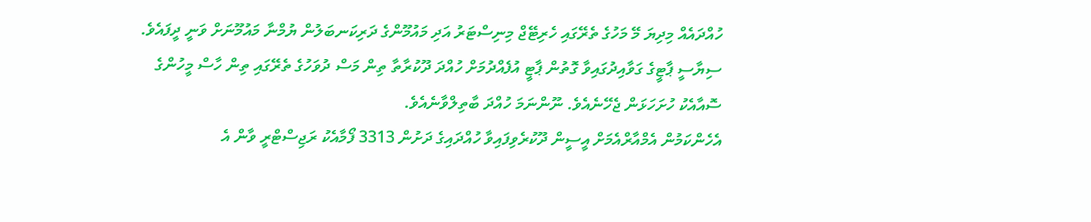ހުއްދައެއް މިދިޔަ މޭ މަހުގެ ތެރޭގައި ހެރިޓޭޖް މިނިސްޓަރު އަދި މައުމޫންގެ ދަރިކަނބަލުން ޔުމްނާ މައުމޫނަށް ވަނީ ދީފައެވެ. ސިޔާސީ ޕާޓީގެ ގަވާއިދުގައިވާ ގޮތުން ޕާޓީ އުފެއްދުމަށް ހުއްދަ ދޫކުރާތާ ތިން މަސް ދުވަހުގެ ތެރޭގައި ތިން ހާސް މީހުންގެ ސޮއާއެކު ހުށަހަޅަން ޖެހޭނެއެވެ. ނޫންނަމަ ހުއްދަ ބާތިލްވާނެއެވެ.
އެހެންކަމުން އެމްއާރްއެމަށް އީސީން ދޫކުރެވިފައިވާ ހުއްދައިގެ ދަށުން 3313 ފޯމާއެކު ރަޖިސްޓްރީ ވާން އެ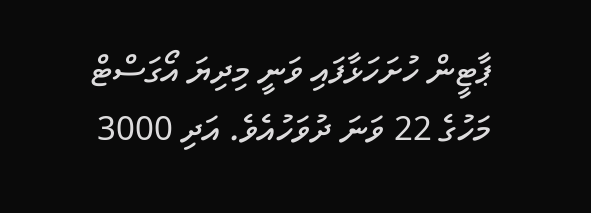ޕާޓީން ހުށަހަޅާފައި ވަނީ މިދިޔަ އޯގަސްޓް މަހުގެ 22 ވަނަ ދުވަހުއެވެ. އަދި 3000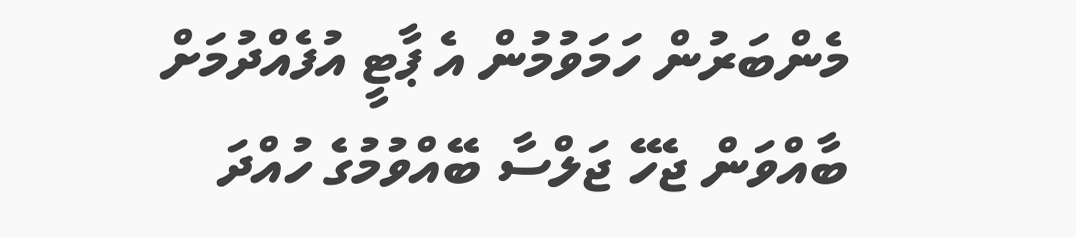މެންބަރުން ހަމަވުމުން އެ ޕާޓީ އުފެއްދުމަށް ބާއްވަން ޖެހޭ ޖަލްސާ ބޭއްވުމުގެ ހުއްދަ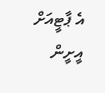އެ ޕާޓީއަށް އީށީން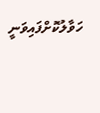ހަވާލުކޮށްފައިވަނީ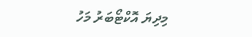މިދިޔަ އޮކްޓޯބަރު މަހު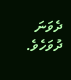ދެވަނަ ދުވަހެވެ.